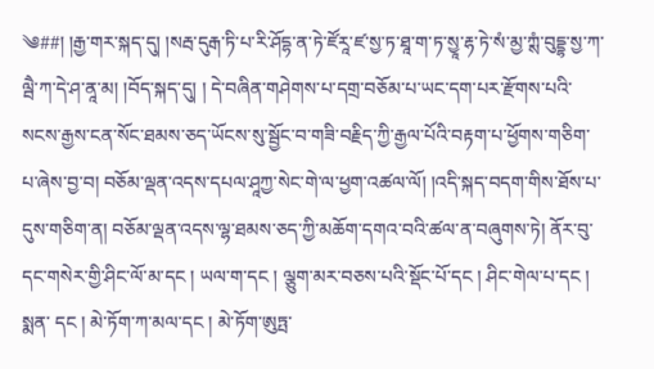༄##། །རྒྱ་གར་སྐད་དུ། །སརྦ་དུརྒ་ཏི་པ་རི་ཤོདྷ་ན་ཏེ་ཛོརཱ་ཛ་སྱ་ཏ་ཐཱ་ག་ཏ་སྱཱ་རྷ་ཏེ་སཾ་མྱ་ཀྶཾ་བུདྡྷ་སྱ་ཀ་ལྦཻ་ཀ་དེ་ཤ་ནཱ་མ། །བོད་སྐད་དུ། ། དེ་བཞིན་གཤེགས་པ་དགྲ་བཅོམ་པ་ཡང་དག་པར་རྫོགས་པའི་སངས་རྒྱས་ངན་སོང་ཐམས་ཅད་ཡོངས་སུ་སྦྱོང་བ་གཟི་བརྗིད་ཀྱི་རྒྱལ་པོའི་བརྟག་པ་ཕྱོགས་གཅིག་པ་ཞེས་བྱ་བ། བཅོམ་ལྡན་འདས་དཔལ་ཤཱཀྱ་སེང་གེ་ལ་ཕྱག་འཚལ་ལོ། །འདི་སྐད་བདག་གིས་ཐོས་པ་དུས་གཅིག་ན། བཅོམ་ལྡན་འདས་ལྷ་ཐམས་ཅད་ཀྱི་མཆོག་དགའ་བའི་ཚལ་ན་བཞུགས་ཏེ། ནོར་བུ་དང་གསེར་གྱི་ཤིང་ལོ་མ་དང ། ཡལ་ག་དང ། ལྕུག་མར་བཅས་པའི་སྡོང་པོ་དང ། ཤིང་གེལ་པ་དང ། སྨན་ དང ། མེ་ཏོག་ཀ་མལ་དང ། མེ་ཏོག་ཨུཏྤ་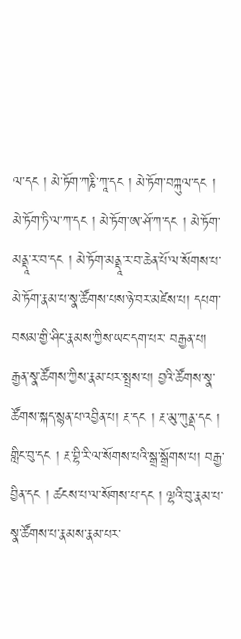ལ་དང ། མེ་ཏོག་ཀརྞི་ཀཱ་དང ། མེ་ཏོག་བཀྐུལ་དང ། མེ་ཏོག་ཏི་ལ་ཀ་དང ། མེ་ཏོག་ཨ་ཤོ་ཀ་དང ། མེ་ཏོག་མནྡཱ་ར་བ་དང ། མེ་ཏོག་མནྡཱ་ར་བ་ཆེན་པོ་ལ་སོགས་པ་མེ་ཏོག་རྣམ་པ་སྣ་ཚོགས་པས་ཉེ་བར་མཛེས་པ། དཔག་བསམ་གྱི་ཤིང་རྣམས་ཀྱིས་ཡང་དག་པར་ བརྒྱན་པ། རྒྱན་སྣ་ཚོགས་ཀྱིས་རྣམ་པར་སྤྲས་པ། བྱའི་ཚོགས་སྣ་ཚོགས་སྐད་སྙན་པ་འབྱིན་པ། རྔ་དང ། རྔ་མུ་ཀུནྡ་དང ། གླིང་བུ་དང ། རྔ་བྷི་རི་ལ་སོགས་པའི་སྒྲ་སྒྲོགས་པ། བརྒྱ་བྱིན་དང ། ཚངས་པ་ལ་སོགས་པ་དང ། ལྷའི་བུ་རྣམ་པ་སྣ་ཚོགས་པ་རྣམས་རྣམ་པར་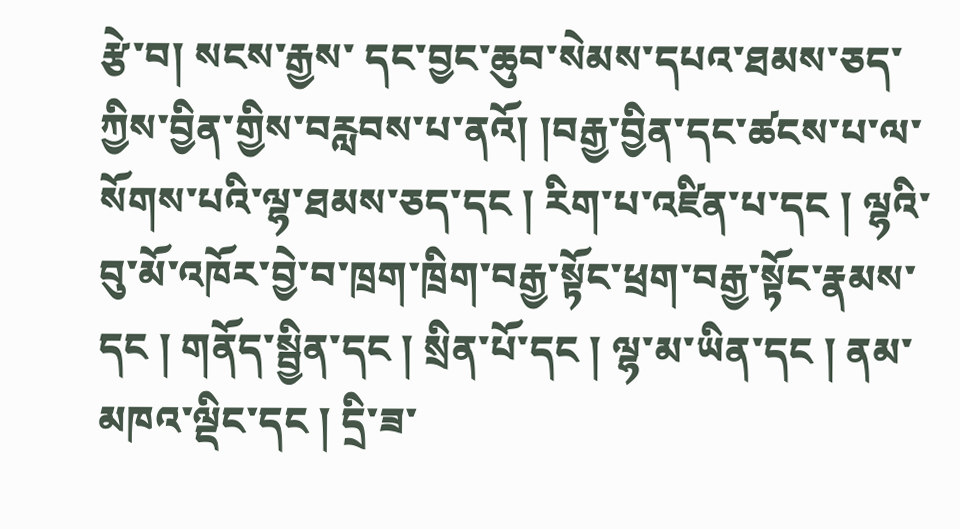རྩེ་བ། སངས་རྒྱས་ དང་བྱང་ཆུབ་སེམས་དཔའ་ཐམས་ཅད་ཀྱིས་བྱིན་གྱིས་བརླབས་པ་ནའོ། །བརྒྱ་བྱིན་དང་ཚངས་པ་ལ་སོགས་པའི་ལྷ་ཐམས་ཅད་དང ། རིག་པ་འཛིན་པ་དང ། ལྷའི་བུ་མོ་འཁོར་བྱེ་བ་ཁྲག་ཁྲིག་བརྒྱ་སྟོང་ཕྲག་བརྒྱ་སྟོང་རྣམས་དང ། གནོད་སྦྱིན་དང ། སྲིན་པོ་དང ། ལྷ་མ་ཡིན་དང ། ནམ་མཁའ་ལྡིང་དང ། དྲི་ཟ་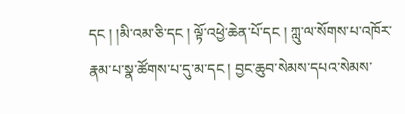དང ། །མི་འམ་ཅི་དང ། ལྟོ་འཕྱེ་ཆེན་པོ་དང ། ཀླུ་ལ་སོགས་པ་འཁོར་རྣམ་པ་སྣ་ཚོགས་པ་དུ་མ་དང ། བྱང་ཆུབ་སེམས་དཔའ་སེམས་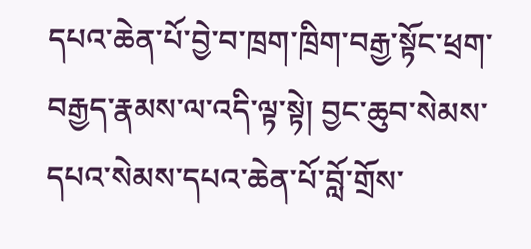དཔའ་ཆེན་པོ་བྱེ་བ་ཁྲག་ཁྲིག་བརྒྱ་སྟོང་ཕྲག་བརྒྱད་རྣམས་ལ་འདི་ལྟ་སྟེ། བྱང་ཆུབ་སེམས་དཔའ་སེམས་དཔའ་ཆེན་པོ་བློ་གྲོས་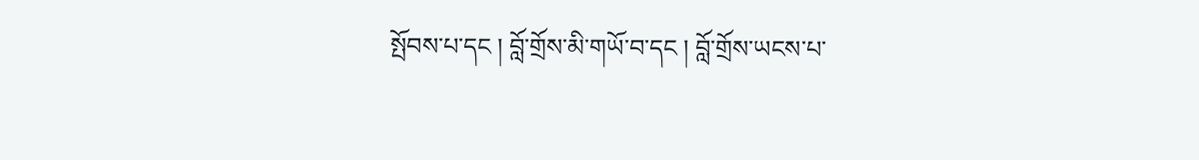སྤོབས་པ་དང ། བློ་གྲོས་མི་གཡོ་བ་དང ། བློ་གྲོས་ཡངས་པ་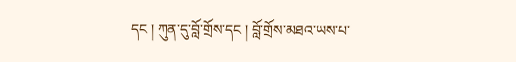དང ། ཀུན་དུ་བློ་གྲོས་དང ། བློ་གྲོས་མཐའ་ཡས་པ་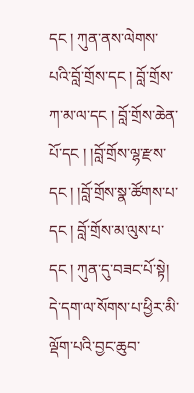དང ། ཀུན་ནས་ལེགས་པའི་བློ་གྲོས་དང ། བློ་གྲོས་ཀ་མ་ལ་དང ། བློ་གྲོས་ཆེན་པོ་དང ། །བློ་གྲོས་ལྷ་རྫས་དང ། །བློ་གྲོས་སྣ་ཚོགས་པ་དང ། བློ་གྲོས་མ་ལུས་པ་དང ། ཀུན་དུ་བཟང་པོ་སྟེ། དེ་དག་ལ་སོགས་པ་ཕྱིར་མི་ལྡོག་པའི་བྱང་ཆུབ་